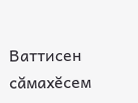Ваттисен сăмахĕсем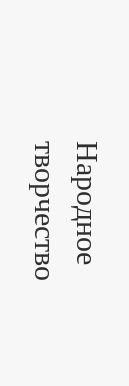Народное творчество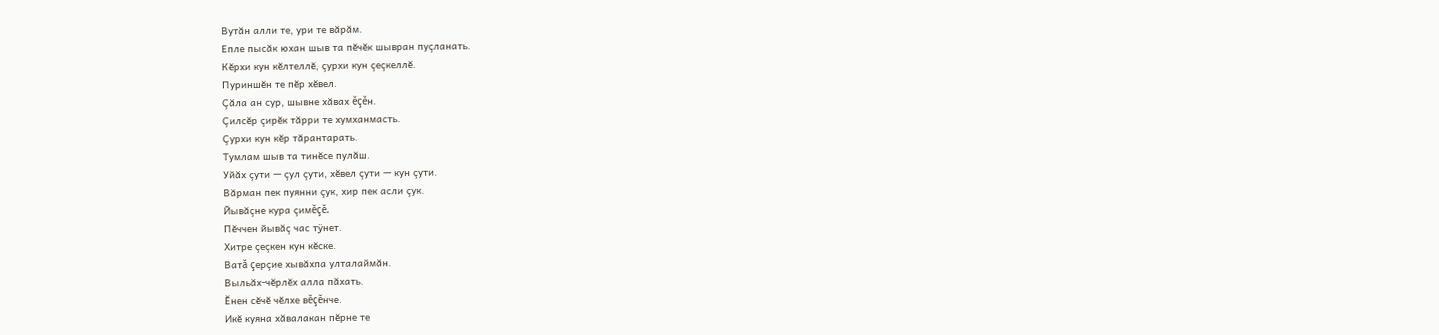Вутăн алли те, ури те вăрăм.
Епле пысăк юхан шыв та пĕчĕк шывран пуçланать.
Кĕрхи кун кĕлтеллĕ, çурхи кун çеçкеллĕ.
Пуриншĕн те пĕр хĕвел.
Çăла ан сур, шывне хăвах ĕçĕн.
Çилсĕр çирĕк тăрри те хумханмасть.
Çурхи кун кĕр тăрантарать.
Тумлам шыв та тинĕсе пулăш.
Уйăх çути — çул çути, хĕвел çути — кун çути.
Вăрман пек пуянни çук, хир пек асли çук.
Йывăçне кура çимĕçĕ.
Пĕччен йывăç час тÿнет.
Хитре çеçкен кун кĕске.
Ватă çерçие хывăхпа улталаймăн.
Выльăх-чĕрлĕх алла пăхать.
Ĕнен сĕчĕ чĕлхе вĕçĕнче.
Икĕ куяна хăвалакан пĕрне те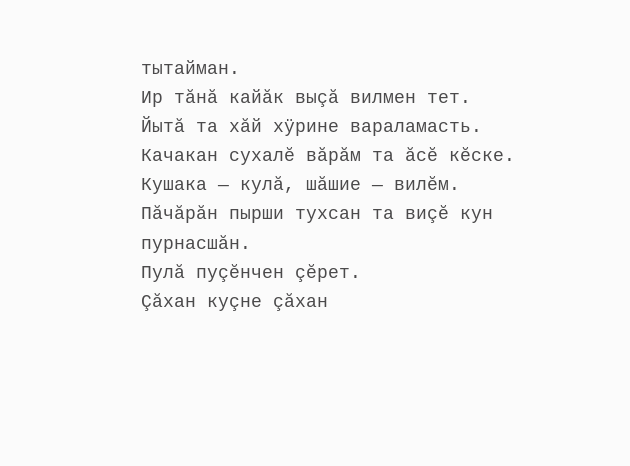тытайман.
Ир тăнă кайăк выçă вилмен тет.
Йытă та хăй хÿрине вараламасть.
Качакан сухалĕ вăрăм та ăсĕ кĕске.
Кушака — кулă, шăшие — вилĕм.
Пăчăрăн пырши тухсан та виçĕ кун пурнасшăн.
Пулă пуçĕнчен çĕрет.
Çăхан куçне çăхан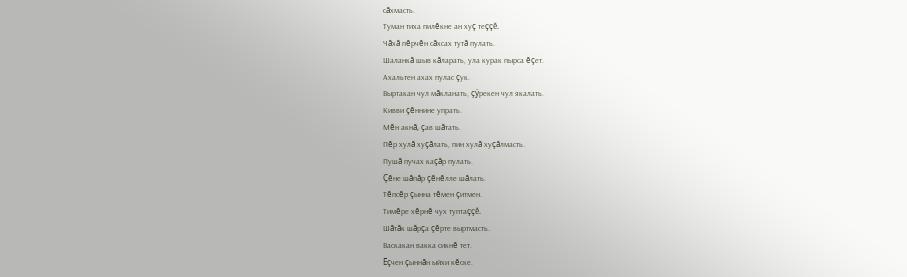сăхмасть.
Туман тиха пилĕкне ан хуç теççĕ.
Чăхă пĕрчĕн сăхсах тутă пулать.
Шаланкă шыв кăларать, ула курак пырса ĕçет.
Ахальтен ахах пулас çук.
Выртакан чул мăкланать, çÿрекен чул якалать.
Кивви çĕннине упрать.
Мĕн акнă, çав шăтать.
Пĕр хулă хуçăлать, пин хулă хуçăлмасть.
Пушă пучах каçăр пулать.
Çĕне шăпăр çĕнĕлле шăлать.
Тĕпсĕр çынна тĕмен çитмен.
Тимĕре хĕрнĕ чух туптаççĕ.
Шăтăк шăрçа çĕрте выртмасть.
Васкакан вакка сикнĕ тет.
Ĕçчен çыннăн ыйхи кĕске.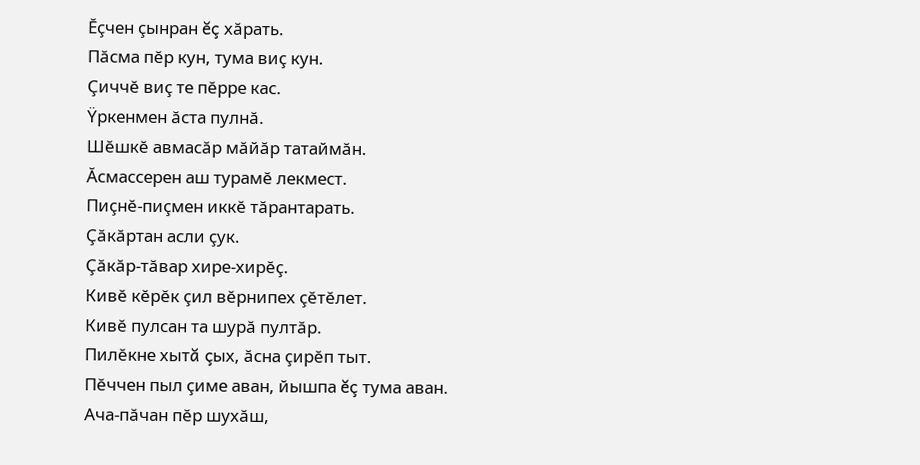Ĕçчен çынран ĕç хăрать.
Пăсма пĕр кун, тума виç кун.
Çиччĕ виç те пĕрре кас.
Ÿркенмен ăста пулнă.
Шĕшкĕ авмасăр мăйăр татаймăн.
Ăсмассерен аш турамĕ лекмест.
Пиçнĕ-пиçмен иккĕ тăрантарать.
Çăкăртан асли çук.
Çăкăр-тăвар хире-хирĕç.
Кивĕ кĕрĕк çил вĕрнипех çĕтĕлет.
Кивĕ пулсан та шурă пултăр.
Пилĕкне хытă çых, ăсна çирĕп тыт.
Пĕччен пыл çиме аван, йышпа ĕç тума аван.
Ача-пăчан пĕр шухăш,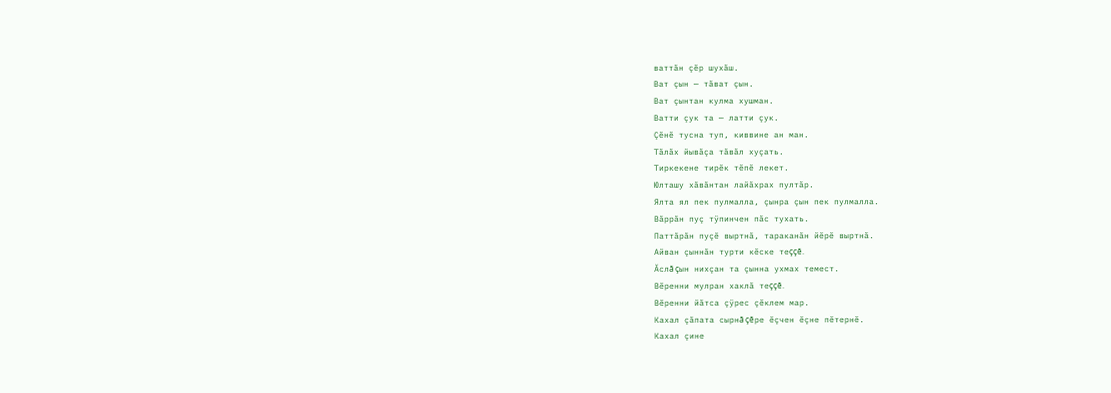ваттăн çĕр шухăш.
Ват çын — тăват çын.
Ват çынтан кулма хушман.
Ватти çук та — латти çук.
Çĕнĕ тусна туп, киввине ан ман.
Тăлăх йывăçа тăвăл хуçать.
Тиркекене тирĕк тĕпĕ лекет.
Юлташу хăвăнтан лайăхрах пултăр.
Ялта ял пек пулмалла, çынра çын пек пулмалла.
Вăррăн пуç тÿпинчен пăс тухать.
Паттăрăн пуçĕ выртнă, тараканăн йĕрĕ выртнă.
Айван çыннăн турти кĕске теççĕ.
Ăслă çын нихçан та çынна ухмах темест.
Вĕренни мулран хаклă теççĕ.
Вĕренни йăтса çÿрес çĕклем мар.
Кахал çăпата сырнă çĕре ĕçчен ĕçне пĕтернĕ.
Кахал çине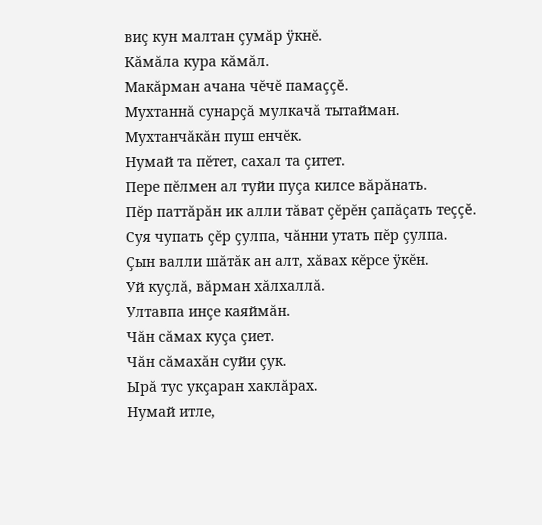виç кун малтан çумăр ÿкнĕ.
Кăмăла кура кăмăл.
Макăрман ачана чĕчĕ памаççĕ.
Мухтаннă сунарçă мулкачă тытайман.
Мухтанчăкăн пуш енчĕк.
Нумай та пĕтет, сахал та çитет.
Пере пĕлмен ал туйи пуçа килсе вăрăнать.
Пĕр паттăрăн ик алли тăват çĕрĕн çапăçать теççĕ.
Суя чупать çĕр çулпа, чăнни утать пĕр çулпа.
Çын валли шăтăк ан алт, хăвах кĕрсе ÿкĕн.
Уй куçлă, вăрман хăлхаллă.
Ултавпа инçе каяймăн.
Чăн сăмах куçа çиет.
Чăн сăмахăн суйи çук.
Ырă тус укçаран хаклăрах.
Нумай итле,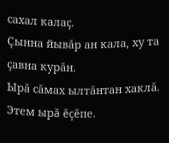сахал калаç.
Çынна йывăр ан кала, ху та çавна курăн.
Ырă сăмах ылтăнтан хаклă.
Этем ырă ĕçĕпе.